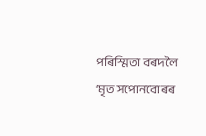পৰিস্মিতা বৰদলৈ
‘মৃত সপোনবোৰৰ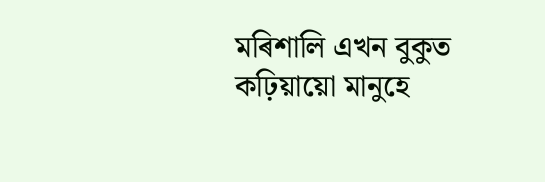মৰিশালি এখন বুকুত কঢ়িয়ায়ো মানুহে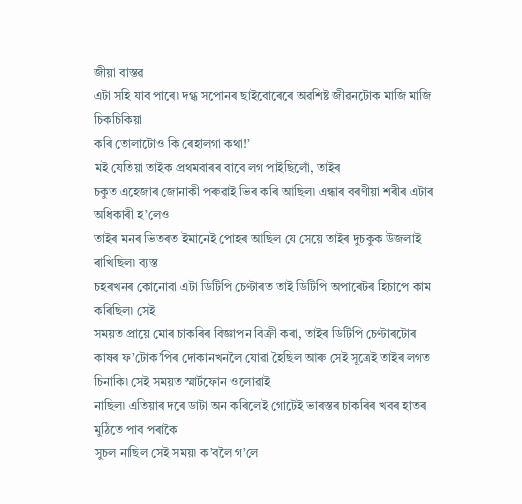জীয়া বাস্তৱ
এটা সহি যাব পাৰে৷ দগ্ধ সপোনৰ ছাইবোৰেৰে অৱশিষ্ট জীৱনটোক মাজি মাজি চিকচিকিয়া
কৰি তোলাটোও কি ৰেহালগা কথা!’
মই যেতিয়া তাইক প্ৰথমবাৰৰ বাবে লগ পাইছিলোঁ, তাইৰ
চকুত এহেজাৰ জোনাকী পৰুৱাই ভিৰ কৰি আছিল৷ এন্ধাৰ বৰণীয়া শৰীৰ এটাৰ অধিকাৰী হ’লেও
তাইৰ মনৰ ভিতৰত ইমানেই পোহৰ আছিল যে সেয়ে তাইৰ দুচকুক উজলাই ৰাখিছিল৷ ব্যস্ত
চহৰখনৰ কোনোবা এটা ডিটিপি চেণ্টাৰত তাই ডিটিপি অপাৰেটৰ হিচাপে কাম কৰিছিল৷ সেই
সময়ত প্ৰায়ে মোৰ চাকৰিৰ বিজ্ঞাপন বিক্ৰী কৰা, তাইৰ ডিটিপি চেণ্টাৰটোৰ কাষৰ ফ’টোক’পিৰ দোকানখনলৈ যোৱা হৈছিল আৰু সেই সূত্ৰেই তাইৰ লগত চিনাকি৷ সেই সময়ত স্মাৰ্টফোন ওলোৱাই
নাছিল৷ এতিয়াৰ দৰে ডাটা অন কৰিলেই গোটেই ভাৰস্তৰ চাকৰিৰ খবৰ হাতৰ মুঠিতে পাব পৰাকৈ
সুচল নাছিল সেই সময়৷ ক’বলৈ গ’লে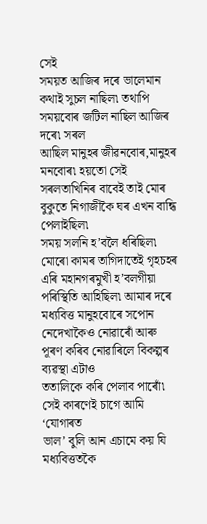সেই
সময়ত আজিৰ দৰে ভালেমান কথাই সুচল নাছিল৷ তথাপি সময়বোৰ জটিল নাছিল আজিৰ দৰে৷ সৰল
আছিল মানুহৰ জীৱনবোৰ,মানুহৰ মনবোৰ৷ হয়তো সেই সৰলতাখিনিৰ বাবেই তাই মোৰ বুকুতে নিগাজীকৈ ঘৰ এখন বান্ধি পেলাইছিল৷
সময় সলনি হ’বলৈ ধৰিছিল৷
মোৰো কামৰ তাগিদাতেই গৃহচহৰ এৰি মহানগৰমুখী হ’বলগীয়া
পৰিস্থিতি আহিছিল৷ আমাৰ দৰে মধ্যবিত্ত মানুহবোৰে সপোন নেদেখাকৈও নোৱাৰোঁ আৰু পূৰণ কৰিব নোৱাৰিলে বিকল্পৰ ব্যৱস্থা এটাও
ততালিকে কৰি পেলাব পাৰোঁ৷ সেই কাৰণেই চাগে আমি ‘যোগাৰত
ভাল’ বুলি আন এচামে কয় যি মধ্যবিত্ততকৈ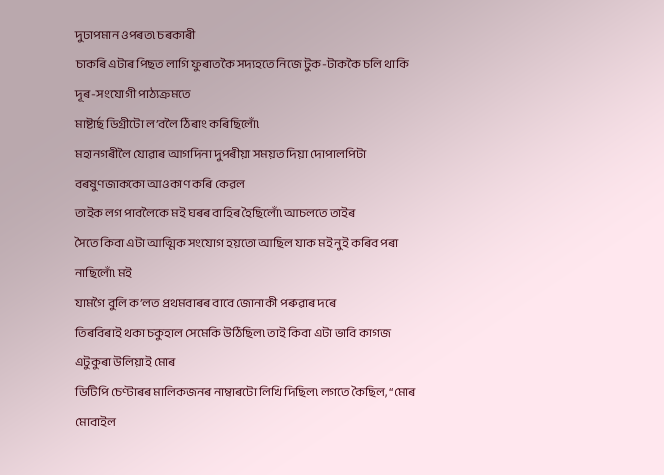দুঢাপমান ওপৰত৷ চৰকাৰী
চাকৰি এটাৰ পিছত লাগি ফুৰাতকৈ সদ্যহতে নিজে টুক-টাককৈ চলি থাকি দূৰ-সংযোগী পাঠ্যক্ৰমতে
মাষ্টাৰ্ছ ডিগ্ৰীটো ল’বলৈ ঠিৰাং কৰিছিলোঁ৷
মহানগৰীলৈ যোৱাৰ আগদিনা দুপৰীয়া সময়ত দিয়া দোপালপিটা বৰষুণজাককো আওকাণ কৰি কেৱল
তাইক লগ পাবলৈকে মই ঘৰৰ বাহিৰ হৈছিলোঁ৷ আচলতে তাইৰ
সৈতে কিবা এটা আত্মিক সংযোগ হয়তো আছিল যাক মই নুই কৰিব পৰা নাছিলোঁ৷ মই
যামগৈ বুলি ক’লত প্ৰথমবাৰৰ বাবে জোনাকী পৰুৱাৰ দৰে
তিৰবিৰাই থকা চকুহাল সেমেকি উঠিছিল৷ তাই কিবা এটা ভাবি কাগজ এটুকুৰা উলিয়াই মোৰ
ডিটিপি চেণ্টাৰৰ মালিকজনৰ নাম্বাৰটো লিখি দিছিল৷ লগতে কৈছিল, “মোৰ
মোবাইল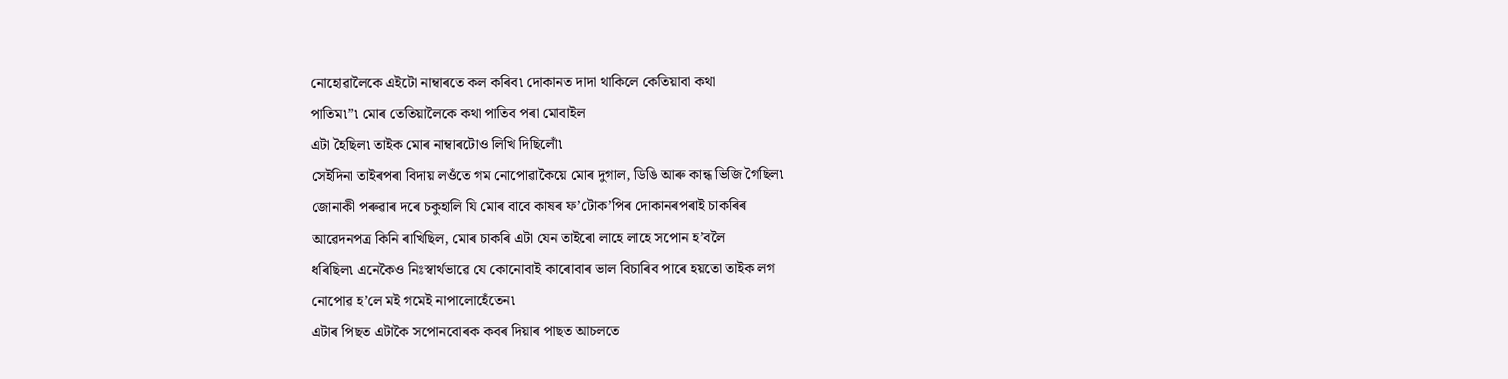নোহোৱালৈকে এইটো নাম্বাৰতে কল কৰিব৷ দোকানত দাদা থাকিলে কেতিয়াবা কথা
পাতিম৷”৷ মোৰ তেতিয়ালৈকে কথা পাতিব পৰা মোবাইল
এটা হৈছিল৷ তাইক মোৰ নাম্বাৰটোও লিখি দিছিলোঁ৷
সেইদিনা তাইৰপৰা বিদায় লওঁতে গম নোপোৱাকৈয়ে মোৰ দুগাল, ডিঙি আৰু কান্ধ ভিজি গৈছিল৷
জোনাকী পৰুৱাৰ দৰে চকুহালি যি মোৰ বাবে কাষৰ ফ’টোক’পিৰ দোকানৰপৰাই চাকৰিৰ
আৱেদনপত্ৰ কিনি ৰাখিছিল, মোৰ চাকৰি এটা যেন তাইৰো লাহে লাহে সপোন হ’বলৈ
ধৰিছিল৷ এনেকৈও নিঃস্বাৰ্থভাৱে যে কোনোবাই কাৰোবাৰ ভাল বিচাৰিব পাৰে হয়তো তাইক লগ
নোপোৱ হ’লে মই গমেই নাপালোহেঁতেন৷
এটাৰ পিছত এটাকৈ সপোনবোৰক কবৰ দিয়াৰ পাছত আচলতে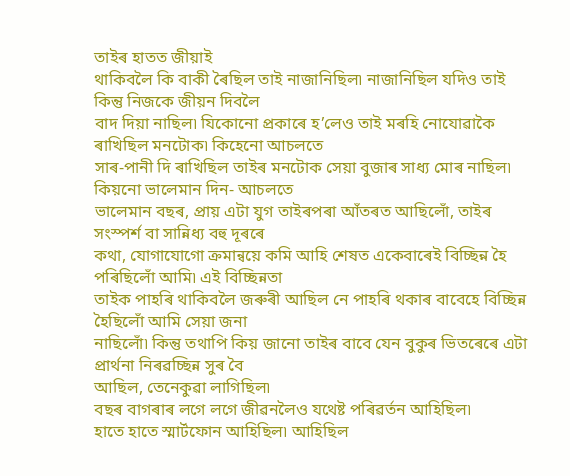তাইৰ হাতত জীয়াই
থাকিবলৈ কি বাকী ৰৈছিল তাই নাজানিছিল৷ নাজানিছিল যদিও তাই কিন্তু নিজকে জীয়ন দিবলৈ
বাদ দিয়া নাছিল৷ যিকোনো প্ৰকাৰে হ’লেও তাই মৰহি নোযোৱাকৈ ৰাখিছিল মনটোক৷ কিহেনো আচলতে
সাৰ-পানী দি ৰাখিছিল তাইৰ মনটোক সেয়া বুজাৰ সাধ্য মোৰ নাছিল৷ কিয়নো ভালেমান দিন- আচলতে
ভালেমান বছৰ, প্ৰায় এটা যুগ তাইৰপৰা আঁতৰত আছিলোঁ, তাইৰ সংস্পৰ্শ বা সান্নিধ্য বহু দূৰৰে
কথা, যোগাযোগো ক্ৰমান্বয়ে কমি আহি শেষত একেবাৰেই বিচ্ছিন্ন হৈ পৰিছিলোঁ আমি৷ এই বিচ্ছিন্নতা
তাইক পাহৰি থাকিবলৈ জৰুৰী আছিল নে পাহৰি থকাৰ বাবেহে বিচ্ছিন্ন হৈছিলোঁ আমি সেয়া জনা
নাছিলোঁ৷ কিন্তু তথাপি কিয় জানো তাইৰ বাবে যেন বুকুৰ ভিতৰেৰে এটা প্ৰাৰ্থনা নিৰৱচ্ছিন্ন সুৰ বৈ
আছিল, তেনেকুৱা লাগিছিল৷
বছৰ বাগৰাৰ লগে লগে জীৱনলৈও যথেষ্ট পৰিৱৰ্তন আহিছিল৷
হাতে হাতে স্মাৰ্টফোন আহিছিল৷ আহিছিল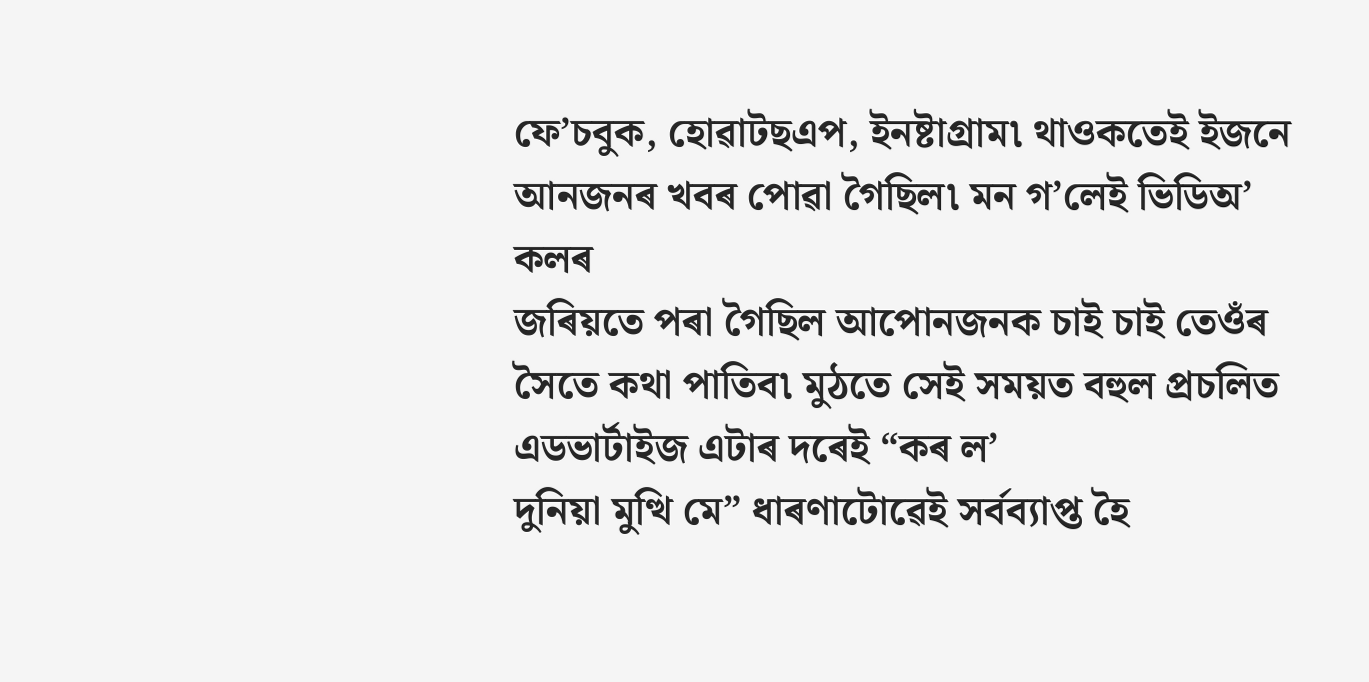ফে’চবুক, হোৱাটছএপ, ইনষ্টাগ্ৰাম৷ থাওকতেই ইজনে
আনজনৰ খবৰ পোৱা গৈছিল৷ মন গ’লেই ভিডিঅ’ কলৰ
জৰিয়তে পৰা গৈছিল আপোনজনক চাই চাই তেওঁৰ সৈতে কথা পাতিব৷ মুঠতে সেই সময়ত বহুল প্ৰচলিত
এডভাৰ্টাইজ এটাৰ দৰেই “কৰ ল’
দুনিয়া মুত্থি মে” ধাৰণাটোৱেই সৰ্বব্যাপ্ত হৈ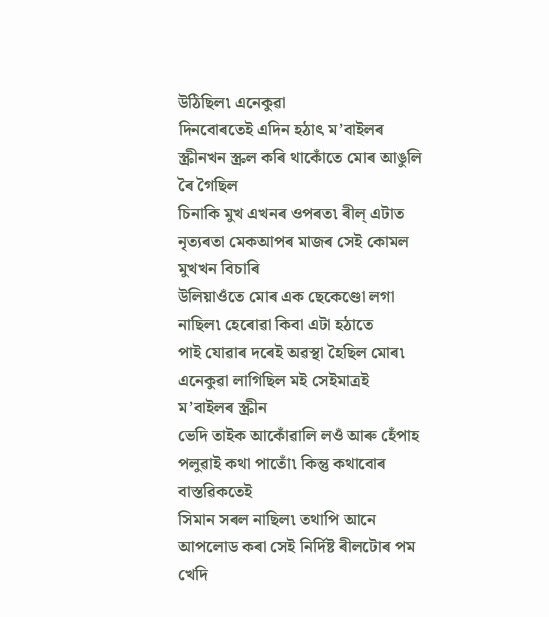উঠিছিল৷ এনেকুৱা
দিনবোৰতেই এদিন হঠাৎ ম’বাইলৰ স্ক্ৰীনখন স্ক্ৰল কৰি থাকোঁতে মোৰ আঙুলি ৰৈ গৈছিল
চিনাকি মুখ এখনৰ ওপৰত৷ ৰীল্ এটাত নৃত্যৰতা মেকআপৰ মাজৰ সেই কোমল মুখখন বিচাৰি
উলিয়াওঁতে মোৰ এক ছেকেণ্ডো লগা নাছিল৷ হেৰোৱা কিবা এটা হঠাতে
পাই যোৱাৰ দৰেই অৱস্থা হৈছিল মোৰ৷ এনেকুৱা লাগিছিল মই সেইমাত্ৰই ম’বাইলৰ স্ক্ৰীন
ভেদি তাইক আকোঁৱালি লওঁ আৰু হেঁপাহ পলুৱাই কথা পাতোঁ৷ কিন্তু কথাবোৰ বাস্তৱিকতেই
সিমান সৰল নাছিল৷ তথাপি আনে আপলোড কৰা সেই নিৰ্দিষ্ট ৰীলটোৰ পম খেদি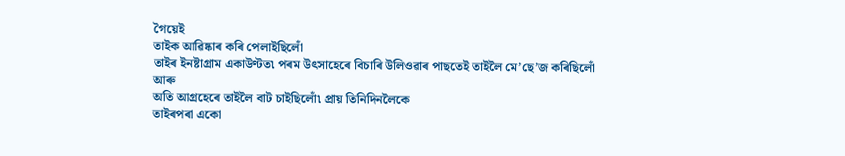গৈয়েই
তাইক আৱিষ্কাৰ কৰি পেলাইছিলোঁ
তাইৰ ইনষ্টাগ্ৰাম একাউণ্টত৷ পৰম উৎসাহেৰে বিচাৰি উলিওৱাৰ পাছতেই তাইলৈ মে’ছে’জ কৰিছিলোঁ আৰু
অতি আগ্ৰহেৰে তাইলৈ বাট চাইছিলোঁ৷ প্ৰায় তিনিদিনলৈকে
তাইৰপৰা একো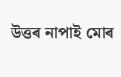উত্তৰ নাপাই মোৰ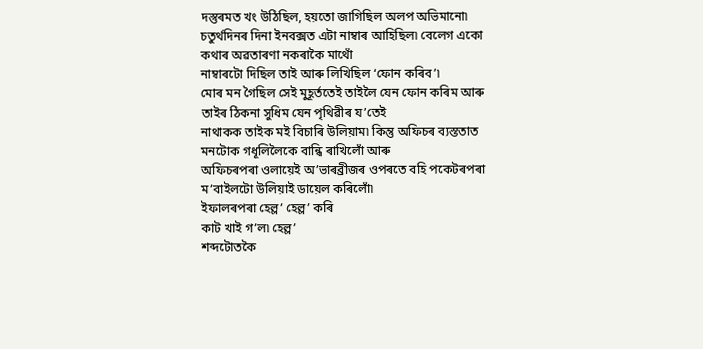দস্তুৰমত খং উঠিছিল, হয়তো জাগিছিল অলপ অভিমানো৷
চতুৰ্থদিনৰ দিনা ইনবক্সত এটা নাম্বাৰ আহিছিল৷ বেলেগ একো কথাৰ অৱতাৰণা নকৰাকৈ মাথোঁ
নাম্বাৰটো দিছিল তাই আৰু লিখিছিল ‘ফোন কৰিব’৷
মোৰ মন গৈছিল সেই মুহূৰ্ততেই তাইলৈ যেন ফোন কৰিম আৰু তাইৰ ঠিকনা সুধিম যেন পৃথিৱীৰ য’তেই
নাথাকক তাইক মই বিচাৰি উলিয়াম৷ কিন্তু অফিচৰ ব্যস্ততাত মনটোক গধূলিলৈকে বান্ধি ৰাখিলোঁ আৰু
অফিচৰপৰা ওলায়েই অ’ভাৰব্ৰীজৰ ওপৰতে বহি পকেটৰপৰা ম’বাইলটো উলিয়াই ডায়েল কৰিলোঁ৷
ইফালৰপৰা হেল্ল’ হেল্ল’ কৰি
কাট খাই গ’ল৷ হেল্ল’
শব্দটোতকৈ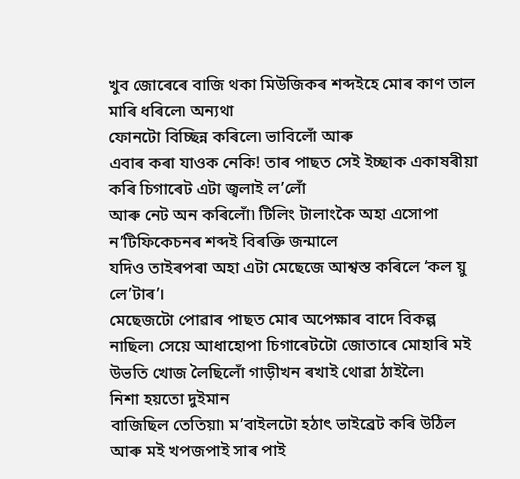খুব জোৰেৰে বাজি থকা মিউজিকৰ শব্দইহে মোৰ কাণ তাল মাৰি ধৰিলে৷ অন্যথা
ফোনটো বিচ্ছিন্ন কৰিলে৷ ভাবিলোঁ আৰু
এবাৰ কৰা যাওক নেকি! তাৰ পাছত সেই ইচ্ছাক একাষৰীয়া কৰি চিগাৰেট এটা জ্বলাই ল’লোঁ
আৰু নেট অন কৰিলোঁ৷ টিলিং টালাংকৈ অহা এসোপা ন’টিফিকেচনৰ শব্দই বিৰক্তি জন্মালে
যদিও তাইৰপৰা অহা এটা মেছেজে আশ্বস্ত কৰিলে ‘কল য়ু লে’টাৰ’।
মেছেজটো পোৱাৰ পাছত মোৰ অপেক্ষাৰ বাদে বিকল্প নাছিল৷ সেয়ে আধাহোপা চিগাৰেটটো জোতাৰে মোহাৰি মই উভতি খোজ লৈছিলোঁ গাড়ীখন ৰখাই থোৱা ঠাইলৈ৷
নিশা হয়তো দুইমান
বাজিছিল তেতিয়া৷ ম’বাইলটো হঠাৎ ভাইব্ৰেট কৰি উঠিল আৰু মই খপজপাই সাৰ পাই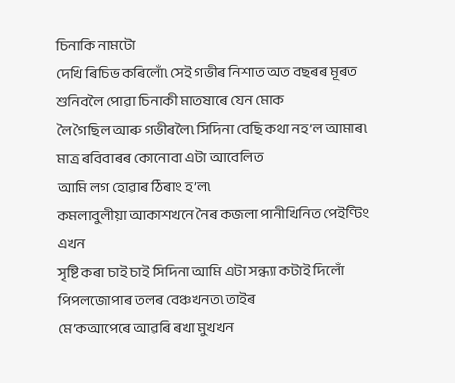চিনাকি নামটো
দেখি ৰিচিভ কৰিলোঁ৷ সেই গভীৰ নিশাত অত বছৰৰ মূৰত শুনিবলৈ পোৱা চিনাকী মাতষাৰে যেন মোক
লৈ গৈছিল আৰু গভীৰলৈ৷ সিদিনা বেছি কথা নহ’ল আমাৰ৷ মাত্ৰ ৰবিবাৰৰ কোনোবা এটা আবেলিত
আমি লগ হোৱাৰ ঠিৰাং হ’ল৷
কমলাবুলীয়া আকাশখনে নৈৰ কজলা পানীখিনিত পেইণ্টিং এখন
সৃষ্টি কৰা চাই চাই সিদিনা আমি এটা সন্ধ্যা কটাই দিলোঁ পিপলজোপাৰ তলৰ বেঞ্চখনত৷ তাইৰ
মে’কআপেৰে আৱৰি ৰখা মুখখন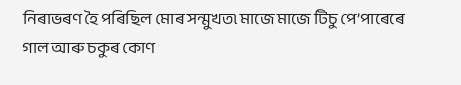নিৰাভৰণ হৈ পৰিছিল মোৰ সন্মুখত৷ মাজে মাজে টিচু পে’পাৰেৰে
গাল আৰু চকুৰ কোণ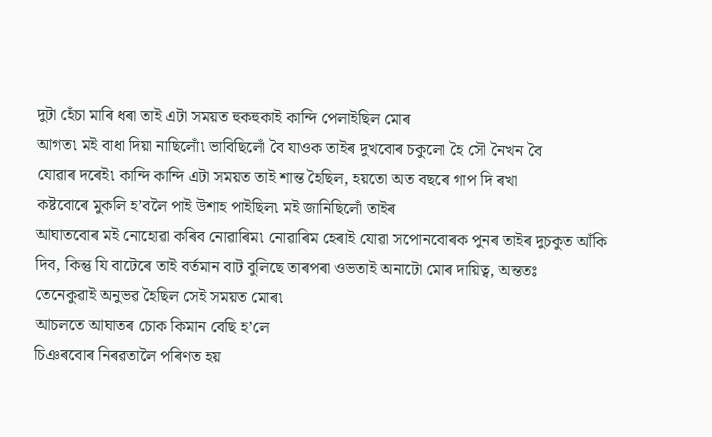দুটা হেঁচা মাৰি ধৰা তাই এটা সময়ত হুকহুকাই কান্দি পেলাইছিল মোৰ
আগত৷ মই বাধা দিয়া নাছিলোঁ৷ ভাবিছিলোঁ বৈ যাওক তাইৰ দুখবোৰ চকুলো হৈ সৌ নৈখন বৈ
যোৱাৰ দৰেই৷ কান্দি কান্দি এটা সময়ত তাই শান্ত হৈছিল, হয়তো অত বছৰে গাপ দি ৰখা
কষ্টবোৰে মুকলি হ’বলৈ পাই উশাহ পাইছিল৷ মই জানিছিলোঁ তাইৰ
আঘাতবোৰ মই নোহোৱা কৰিব নোৱাৰিম৷ নোৱাৰিম হেৰাই যোৱা সপোনবোৰক পুনৰ তাইৰ দুচকুত আঁকি
দিব, কিন্তু যি বাটেৰে তাই বৰ্তমান বাট বুলিছে তাৰপৰা ওভতাই অনাটো মোৰ দায়িত্ব, অন্ততঃ
তেনেকুৱাই অনুভৱ হৈছিল সেই সময়ত মোৰ৷
আচলতে আঘাতৰ চোক কিমান বেছি হ’লে
চিঞৰবোৰ নিৰৱতালৈ পৰিণত হয়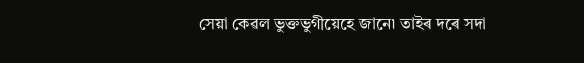সেয়া কেৱল ভুক্তভুগীয়েহে জানে৷ তাইৰ দৰে সদা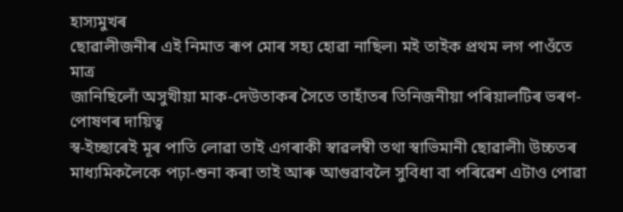হাস্যমুখৰ
ছোৱালীজনীৰ এই নিমাত ৰূপ মোৰ সহ্য হোৱা নাছিল৷ মই তাইক প্ৰথম লগ পাওঁতে মাত্ৰ
জানিছিলোঁ অসুখীয়া মাক-দেউতাকৰ সৈতে তাহাঁতৰ তিনিজনীয়া পৰিয়ালটিৰ ভৰণ-পোষণৰ দায়িত্ব
স্ব-ইচ্ছাৰেই মূৰ পাতি লোৱা তাই এগৰাকী স্বাৱলম্বী তথা স্বাভিমানী ছোৱালী৷ উচ্চতৰ
মাধ্যমিকলৈকে পঢ়া-শুনা কৰা তাই আৰু আগুৱাবলৈ সুবিধা বা পৰিৱেশ এটাও পোৱা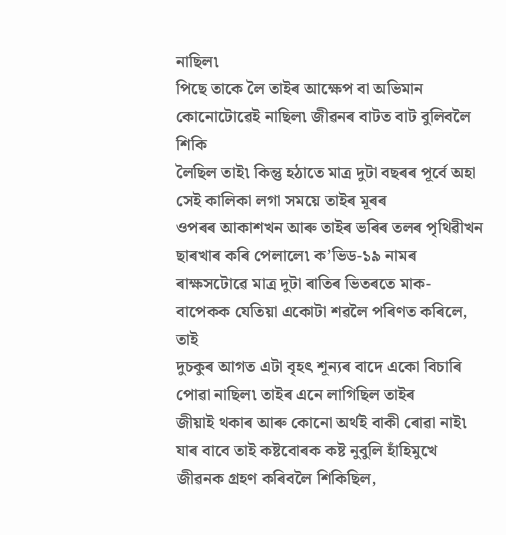নাছিল৷
পিছে তাকে লৈ তাইৰ আক্ষেপ বা অভিমান কোনোটোৱেই নাছিল৷ জীৱনৰ বাটত বাট বুলিবলৈ শিকি
লৈছিল তাই৷ কিন্তু হঠাতে মাত্ৰ দুটা বছৰৰ পূৰ্বে অহা সেই কালিকা লগা সময়ে তাইৰ মূৰৰ
ওপৰৰ আকাশখন আৰু তাইৰ ভৰিৰ তলৰ পৃথিৱীখন ছাৰখাৰ কৰি পেলালে৷ ক’ভিড-১৯ নামৰ
ৰাক্ষসটোৱে মাত্ৰ দুটা ৰাতিৰ ভিতৰতে মাক-বাপেকক যেতিয়া একোটা শৱলৈ পৰিণত কৰিলে, তাই
দুচকুৰ আগত এটা বৃহৎ শূন্যৰ বাদে একো বিচাৰি পোৱা নাছিল৷ তাইৰ এনে লাগিছিল তাইৰ
জীয়াই থকাৰ আৰু কোনো অৰ্থই বাকী ৰোৱা নাই৷ যাৰ বাবে তাই কষ্টবোৰক কষ্ট নুবুলি হাঁহিমুখে
জীৱনক গ্ৰহণ কৰিবলৈ শিকিছিল,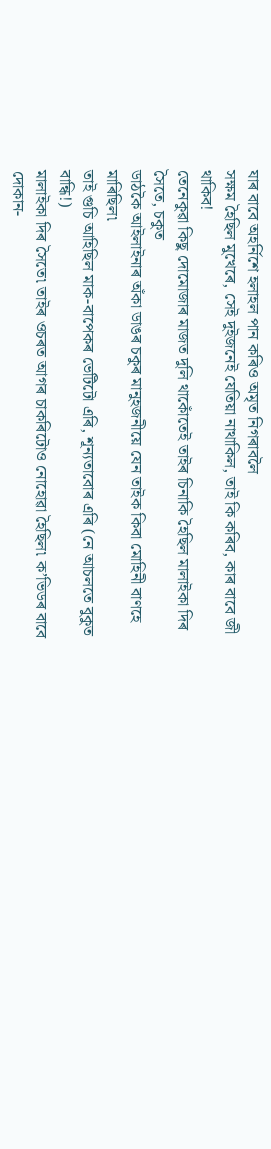যাৰ বাবে অহৰ্নিশে হলাহল পান কৰিও অমৃত নিগৰাবলৈ
সক্ষম হৈছিল মুখেৰে, সেই দুইজনেই যেতিয়া নাথাকিল, তাই কি কৰিব, কাৰ বাবে জী থাকিব!
তেনেকুৱা কিছু দোমোজাৰ মাজত দুলি থাকোঁতেই তাইৰ চিনাকি হৈছিল মালাইকা দিৰ সৈতে, চকুত
ডাঠকৈ আইলাইনাৰ অঁকা ডাঙৰ চকুৰ মানুহজনীয়ে যেন তাইক কিবা মোহিনী বাণহে মাৰিছিল৷
তাই গুচি আহিছিল মাক-বাপেকৰ ভেটিটো এৰি, শূন্যতাবোৰ এৰি (নে আচলতে বুকুত বান্ধি!)
মালাইকা দিৰ সৈতে৷ তাইৰ ওচৰত আগৰ চাকৰিটোও নোহোৱা হৈছিল৷ ক’ভিডৰ বাবে দোকান-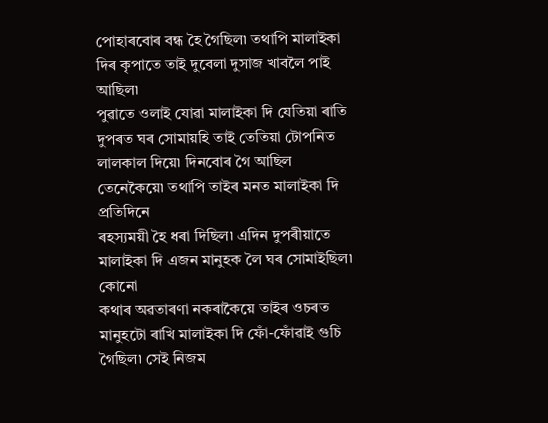পোহাৰবোৰ বন্ধ হৈ গৈছিল৷ তথাপি মালাইকা দিৰ কৃপাতে তাই দুবেলা দুসাজ খাবলৈ পাই আছিল৷
পুৱাতে ওলাই যোৱা মালাইকা দি যেতিয়া ৰাতি দুপৰত ঘৰ সোমায়হি তাই তেতিয়া টোপনিত
লালকাল দিয়ে৷ দিনবোৰ গৈ আছিল তেনেকৈয়ে৷ তথাপি তাইৰ মনত মালাইকা দি প্ৰতিদিনে
ৰহস্যময়ী হৈ ধৰা দিছিল৷ এদিন দুপৰীয়াতে মালাইকা দি এজন মানুহক লৈ ঘৰ সোমাইছিল৷ কোনো
কথাৰ অৱতাৰণা নকৰাকৈয়ে তাইৰ ওচৰত মানুহটো ৰাখি মালাইকা দি ফোঁ-ফোঁৱাই গুচি গৈছিল৷ সেই নিজম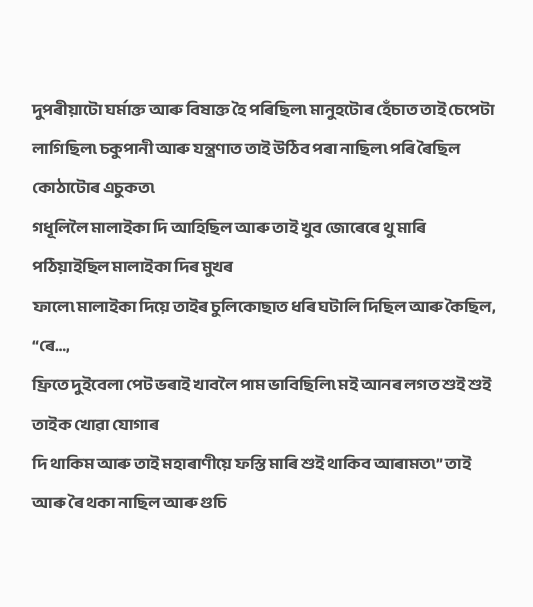দুপৰীয়াটো ঘৰ্মাক্ত আৰু বিষাক্ত হৈ পৰিছিল৷ মানুহটোৰ হেঁচাত তাই চেপেটা
লাগিছিল৷ চকুপানী আৰু যন্ত্ৰণাত তাই উঠিব পৰা নাছিল৷ পৰি ৰৈছিল কোঠাটোৰ এচুকত৷
গধূলিলৈ মালাইকা দি আহিছিল আৰু তাই খুব জোৰেৰে থু মাৰি পঠিয়াইছিল মালাইকা দিৰ মুখৰ
ফালে৷ মালাইকা দিয়ে তাইৰ চুলিকোছাত ধৰি ঘটালি দিছিল আৰু কৈছিল, “ৰে…,
ফ্ৰিতে দুইবেলা পেট ভৰাই খাবলৈ পাম ভাবিছিলি৷ মই আনৰ লগত শুই শুই তাইক খোৱা যোগাৰ
দি থাকিম আৰু তাই মহাৰাণীয়ে ফস্তি মাৰি শুই থাকিব আৰামত৷” তাই
আৰু ৰৈ থকা নাছিল আৰু গুচি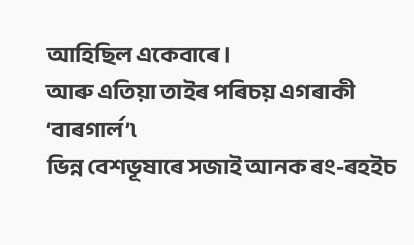আহিছিল একেবাৰে।
আৰু এতিয়া তাইৰ পৰিচয় এগৰাকী ‘বাৰগাৰ্ল’৷
ভিন্ন বেশভূষাৰে সজাই আনক ৰং-ৰহইচ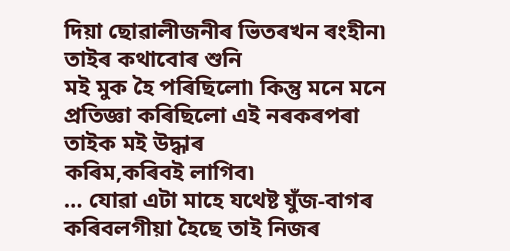দিয়া ছোৱালীজনীৰ ভিতৰখন ৰংহীন৷
তাইৰ কথাবোৰ শুনি
মই মুক হৈ পৰিছিলো৷ কিন্তু মনে মনে প্ৰতিজ্ঞা কৰিছিলো এই নৰকৰপৰা তাইক মই উদ্ধাৰ
কৰিম,কৰিবই লাগিব৷
… যোৱা এটা মাহে যথেষ্ট যুঁজ-বাগৰ কৰিবলগীয়া হৈছে তাই নিজৰ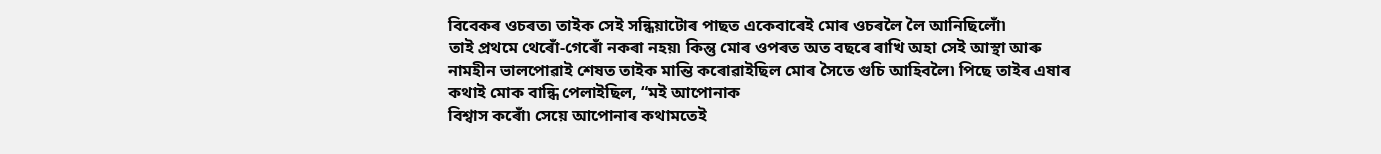বিবেকৰ ওচৰত৷ তাইক সেই সন্ধিয়াটোৰ পাছত একেবাৰেই মোৰ ওচৰলৈ লৈ আনিছিলোঁ৷
তাই প্ৰথমে থেৰোঁ-গেৰোঁ নকৰা নহয়৷ কিন্তু মোৰ ওপৰত অত বছৰে ৰাখি অহা সেই আস্থা আৰু
নামহীন ভালপোৱাই শেষত তাইক মান্তি কৰোৱাইছিল মোৰ সৈতে গুচি আহিবলৈ৷ পিছে তাইৰ এষাৰ
কথাই মোক বান্ধি পেলাইছিল, “মই আপোনাক
বিশ্বাস কৰোঁ৷ সেয়ে আপোনাৰ কথামতেই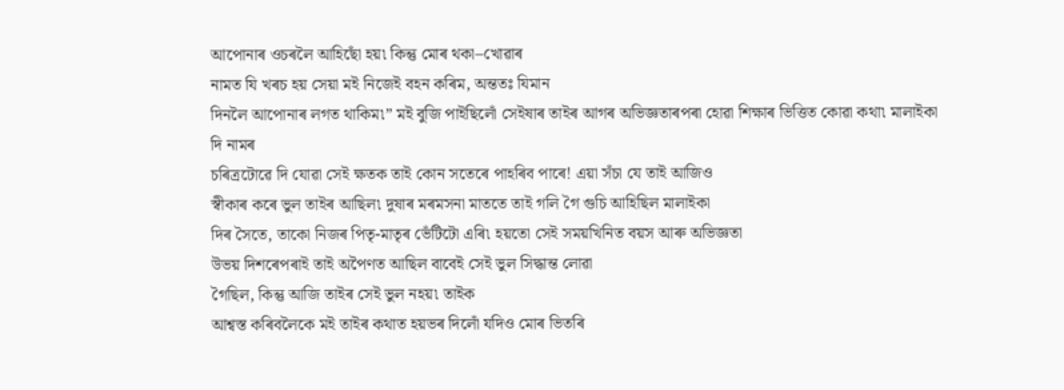আপোনাৰ ওচৰলৈ আহিছোঁ হয়৷ কিন্তু মোৰ থকা–খোৱাৰ
নামত যি খৰচ হয় সেয়া মই নিজেই বহন কৰিম, অন্ততঃ যিমান
দিনলৈ আপোনাৰ লগত থাকিম৷” মই বুজি পাইছিলোঁ সেইষাৰ তাইৰ আগৰ অভিজ্ঞতাৰপৰা হোৱা শিক্ষাৰ ভিত্তিত কোৱা কথা৷ মালাইকা দি নামৰ
চৰিত্ৰটোৱে দি যোৱা সেই ক্ষতক তাই কোন সতেৰে পাহৰিব পাৰে! এয়া সঁচা যে তাই আজিও
স্বীকাৰ কৰে ভুল তাইৰ আছিল৷ দুষাৰ মৰমসনা মাততে তাই গলি গৈ গুচি আহিছিল মালাইকা
দিৰ সৈতে, তাকো নিজৰ পিতৃ-মাতৃৰ ভেঁটিটো এৰি৷ হয়তো সেই সময়খিনিত বয়স আৰু অভিজ্ঞতা
উভয় দিশৰেপৰাই তাই অপৈণত আছিল বাবেই সেই ভুল সিদ্ধান্ত লোৱা
গৈছিল, কিন্তু আজি তাইৰ সেই ভুল নহয়৷ তাইক
আশ্বস্ত কৰিবলৈকে মই তাইৰ কথাত হয়ভৰ দিলোঁ যদিও মোৰ ভিতৰি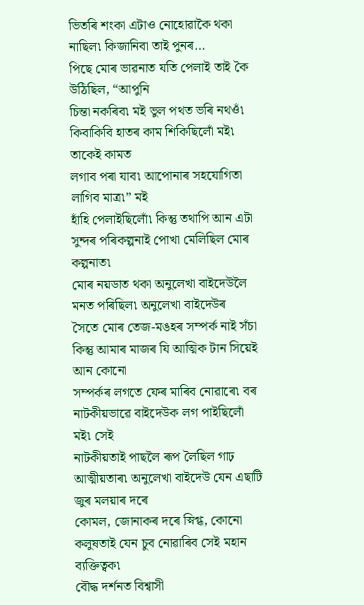ভিতৰি শংকা এটাও নোহোৱাকৈ থকা
নাছিল৷ কিজানিবা তাই পুনৰ…
পিছে মোৰ ভাৱনাত যতি পেলাই তাই কৈ উঠিছিল, “আপুনি
চিন্তা নকৰিব৷ মই ভুল পথত ভৰি নথওঁ৷ কিবাকিবি হাতৰ কাম শিকিছিলোঁ মই৷ তাকেই কামত
লগাব পৰা যাব৷ আপোনাৰ সহযোগিতা লাগিব মাত্ৰ৷” মই
হাঁহি পেলাইছিলোঁ৷ কিন্তু তথাপি আন এটা সুন্দৰ পৰিকল্পনাই পোখা মেলিছিল মোৰ
কল্পনাত৷
মোৰ নয়ডাত থকা অনুলেখা বাইদেউলৈ মনত পৰিছিল৷ অনুলেখা বাইদেউৰ
সৈতে মোৰ তেজ-মঙহৰ সম্পৰ্ক নাই সঁচা কিন্তু আমাৰ মাজৰ যি আত্মিক টান সিয়েই আন কোনো
সম্পৰ্কৰ লগতে ফেৰ মাৰিব নোৱাৰে৷ বৰ নাটকীয়ভাৱে বাইদেউক লগ পাইছিলোঁ মই৷ সেই
নাটকীয়তাই পাছলৈ ৰূপ লৈছিল গাঢ় আত্মীয়তাৰ৷ অনুলেখা বাইদেউ যেন এছাটি জুৰ মলয়াৰ দৰে
কোমল, জোনাকৰ দৰে স্নিগ্ধ, কোনো কলুষতাই যেন চুব নোৱাৰিব সেই মহান ব্যক্তিত্বক৷
বৌদ্ধ দৰ্শনত বিশ্বাসী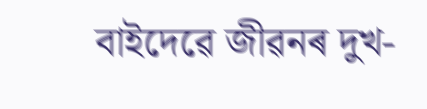বাইদেৱে জীৱনৰ দুখ-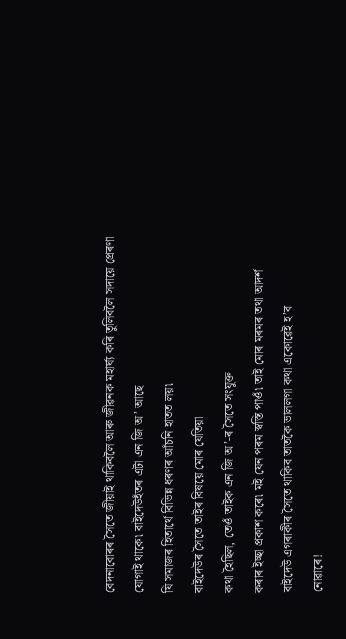বেদনাবোৰৰ সৈতে জীয়াই থাকিবলৈ আৰু জীৱনক মহাৰ্ঘ্য কৰি তুলিবলৈ সদায়ে প্ৰেৰণা যোগাই থাকে৷ বাইদেউহঁতৰ এটা এন জি অ’ আছে
যি সমাজৰ হিতাৰ্থে বিভিন্ন ধৰণৰ আঁচনি হাতত লয়৷
বাইদেউৰ সৈতে তাইৰ বিষয়ে মোৰ যেতিয়া
কথা হৈছিল, তেওঁ তাইক এন জি অ’-ৰ সৈতে সংযুক্ত
কৰাৰ ইচ্ছা প্ৰকাশ কৰে৷ মই যেন পৰম স্বস্তি পাওঁ৷ তাই মোৰ মৰমৰ তথা আদৰ্শ
বাইদেউ এগৰাকীৰ সৈতে থাকিব তাতকৈ ভাললগা কথা একোৱেই হ’ব
নোৱাৰে!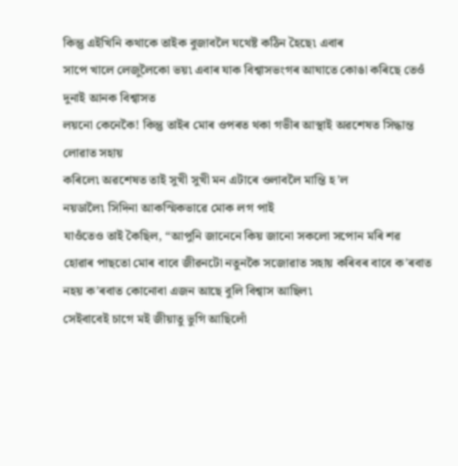কিন্তু এইখিনি কথাকে তাইক বুজাবলৈ যথেষ্ট কঠিন হৈছে৷ এবাৰ
সাপে খালে লেজুলৈকো ভয়৷ এবাৰ যাক বিশ্বাসভংগৰ আঘাতে কোঙা কৰিছে তেওঁ দুনাই আনক বিশ্বাসত
লয়নো কেনেকৈ! কিন্তু তাইৰ মোৰ ওপৰত থকা গভীৰ আস্থাই অৱশেষত সিদ্ধান্ত লোৱাত সহায়
কৰিলে৷ অৱশেষত তাই সুখী সুখী মন এটাৰে ওলাবলৈ মান্তি হ’ল
নয়ডালৈ৷ সিদিনা আকস্মিকভাৱে মোক লগ পাই
যাওঁতেও তাই কৈছিল, “আপুনি জানেনে কিয় জানো সকলো সপোন মৰি শৱ
হোৱাৰ পাছতো মোৰ বাবে জীৱনটো নতুনকৈ সজোৱাত সহায় কৰিবৰ বাবে ক’ৰবাত
নহয় ক’ৰবাত কোনোবা এজন আছে বুলি বিশ্বাস আছিল৷
সেইবাবেই চাগে মই জীয়াতু ভুগি আছিলোঁ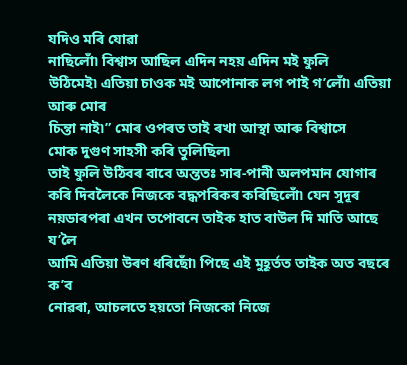যদিও মৰি যোৱা
নাছিলোঁ৷ বিশ্বাস আছিল এদিন নহয় এদিন মই ফুলি
উঠিমেই৷ এতিয়া চাওক মই আপোনাক লগ পাই গ’লোঁ৷ এতিয়া আৰু মোৰ
চিন্তা নাই৷” মোৰ ওপৰত তাই ৰখা আস্থা আৰু বিশ্বাসে
মোক দুগুণ সাহসী কৰি তুলিছিল৷
তাই ফুলি উঠিবৰ বাবে অন্ততঃ সাৰ-পানী অলপমান যোগাৰ
কৰি দিবলৈকে নিজকে বদ্ধপৰিকৰ কৰিছিলোঁ৷ যেন সুদূৰ
নয়ডাৰপৰা এখন তপোবনে তাইক হাত বাউল দি মাতি আছে য’লৈ
আমি এতিয়া উৰণ ধৰিছোঁ৷ পিছে এই মুহূৰ্তত তাইক অত বছৰে ক’ব
নোৱৰা, আচলতে হয়তো নিজকো নিজে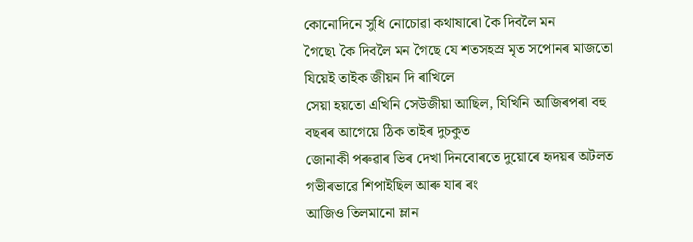কোনোদিনে সুধি নোচোৱা কথাষাৰো কৈ দিবলৈ মন
গৈছে৷ কৈ দিবলৈ মন গৈছে যে শতসহস্ৰ মৃত সপোনৰ মাজতো যিয়েই তাইক জীয়ন দি ৰাখিলে
সেয়া হয়তো এখিনি সেউজীয়া আছিল, যিখিনি আজিৰপৰা বহু বছৰৰ আগেয়ে ঠিক তাইৰ দুচকুত
জোনাকী পৰুৱাৰ ভিৰ দেখা দিনবোৰতে দুয়োৰে হৃদয়ৰ অটলত গভীৰভাৱে শিপাইছিল আৰু যাৰ ৰং
আজিও তিলমানো ম্লান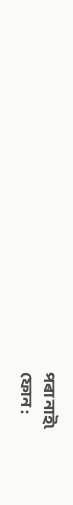পৰা নাই৷
ফোন :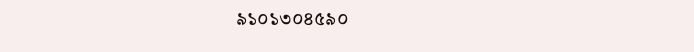৯১০১৩০৪৫৯০